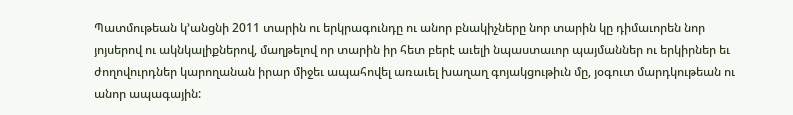Պատմութեան կ’անցնի 2011 տարին ու երկրագունդը ու անոր բնակիչները նոր տարին կը դիմաւորեն նոր յոյսերով ու ակնկալիքներով, մաղթելով որ տարին իր հետ բերէ աւելի նպաստաւոր պայմաններ ու երկիրներ եւ ժողովուրդներ կարողանան իրար միջեւ ապահովել առաւել խաղաղ գոյակցութիւն մը, յօգուտ մարդկութեան ու անոր ապագային: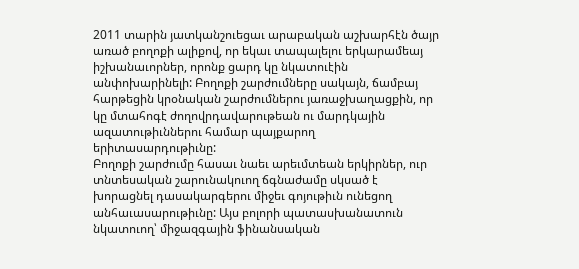2011 տարին յատկանշուեցաւ արաբական աշխարհէն ծայր առած բողոքի ալիքով, որ եկաւ տապալելու երկարամեայ իշխանաւորներ, որոնք ցարդ կը նկատուէին անփոխարինելի: Բողոքի շարժումները սակայն, ճամբայ հարթեցին կրօնական շարժումներու յառաջխաղացքին, որ կը մտահոգէ ժողովրդավարութեան ու մարդկային ազատութիւններու համար պայքարող երիտասարդութիւնը:
Բողոքի շարժումը հասաւ նաեւ արեւմտեան երկիրներ, ուր տնտեսական շարունակուող ճգնաժամը սկսած է խորացնել դասակարգերու միջեւ գոյութիւն ունեցող անհաւասարութիւնը: Այս բոլորի պատասխանատուն նկատուող՝ միջազգային ֆինանսական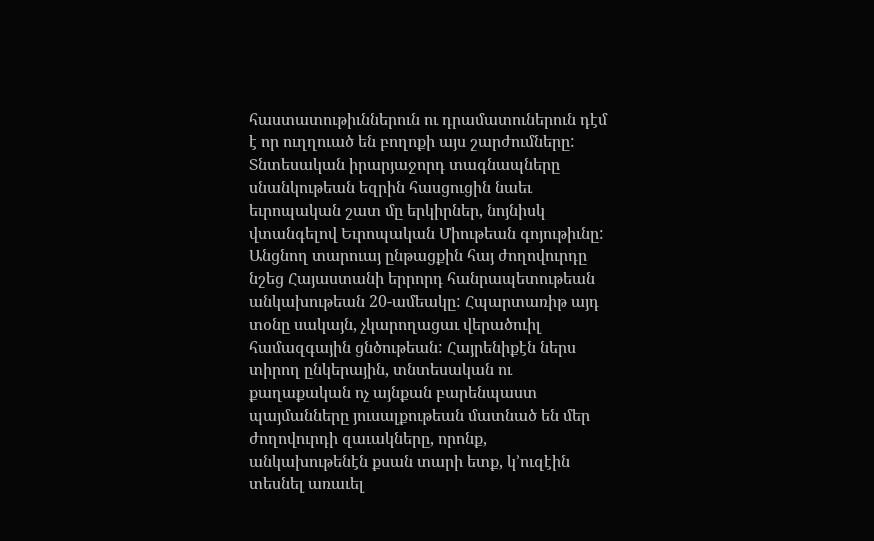հաստատութիւններուն ու դրամատուներուն դէմ է որ ուղղուած են բողոքի այս շարժումները:
Տնտեսական իրարյաջորդ տագնապները սնանկութեան եզրին հասցուցին նաեւ եւրոպական շատ մը երկիրներ, նոյնիսկ վտանգելով Եւրոպական Միութեան գոյութիւնը:
Անցնող տարուայ ընթացքին հայ ժողովուրդը նշեց Հայաստանի երրորդ հանրապետութեան անկախութեան 20-ամեակը: Հպարտառիթ այդ տօնը սակայն, չկարողացաւ վերածուիլ համազգային ցնծութեան: Հայրենիքէն ներս տիրող ընկերային, տնտեսական ու քաղաքական ոչ այնքան բարենպաստ պայմանները յուսալքութեան մատնած են մեր ժողովուրդի զաւակները, որոնք, անկախութենէն քսան տարի ետք, կ’ուզէին տեսնել առաւել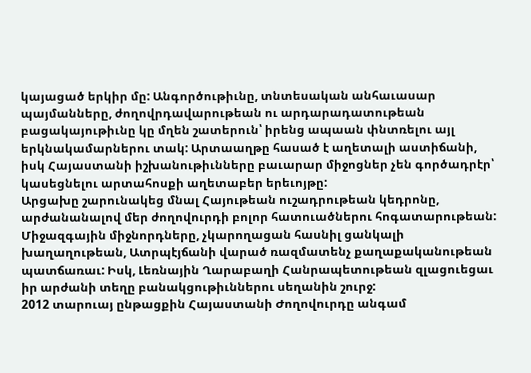կայացած երկիր մը: Անգործութիւնը, տնտեսական անհաւասար պայմանները, ժողովրդավարութեան ու արդարադատութեան բացակայութիւնը կը մղեն շատերուն՝ իրենց ապաան փնտռելու այլ երկնակամարներու տակ: Արտաաղթը հասած է աղետալի աստիճանի, իսկ Հայաստանի իշխանութիւնները բաւարար միջոցներ չեն գործադրէր՝ կասեցնելու արտահոսքի աղետաբեր երեւոյթը:
Արցախը շարունակեց մնալ Հայութեան ուշադրութեան կեդրոնը, արժանանալով մեր ժողովուրդի բոլոր հատուածներու հոգատարութեան: Միջազգային միջնորդները, չկարողացան հասնիլ ցանկալի խաղաղութեան, Ատրպէյճանի վարած ռազմատենչ քաղաքականութեան պատճառաւ: Իսկ, Լեռնային Ղարաբաղի Հանրապետութեան զլացուեցաւ իր արժանի տեղը բանակցութիւններու սեղանին շուրջ:
2012 տարուայ ընթացքին Հայաստանի Ժողովուրդը անգամ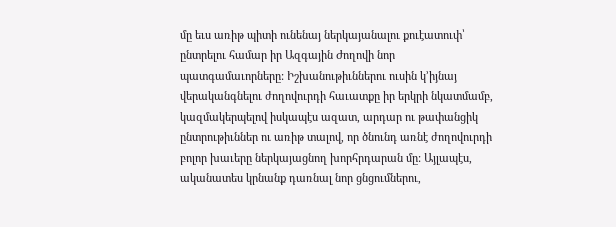մը եւս առիթ պիտի ունենայ ներկայանալու քուէատուփ՝ ընտրելու համար իր Ազգային Ժողովի նոր պատգամաւորները: Իշխանութիւններու ուսին կ’իյնայ վերականգնելու ժողովուրդի հաւատքը իր երկրի նկատմամբ, կազմակերպելով իսկապէս ազատ, արդար ու թափանցիկ ընտրութիւններ ու առիթ տալով, որ ծնունդ առնէ ժողովուրդի բոլոր խաւերը ներկայացնող խորհրդարան մը: Այլապէս, ականատես կրնանք դառնալ նոր ցնցումներու,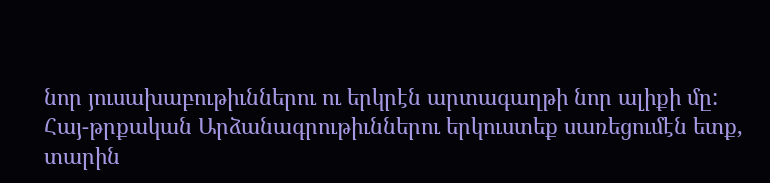նոր յուսախաբութիւններու ու երկրէն արտագաղթի նոր ալիքի մը:
Հայ-թրքական Արձանագրութիւններու երկուստեք սառեցումէն ետք, տարին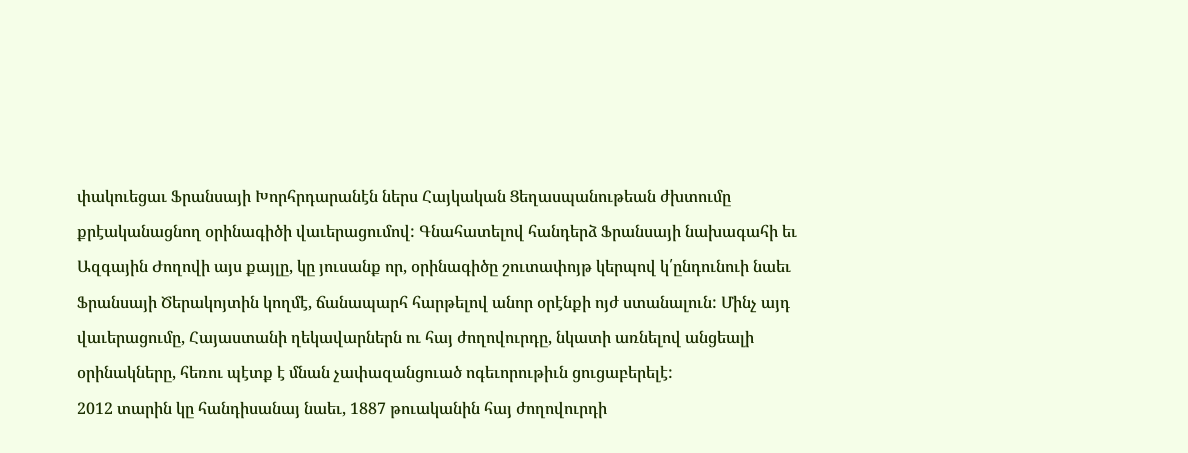փակուեցաւ Ֆրանսայի Խորհրդարանէն ներս Հայկական Ցեղասպանութեան ժխտումը քրէականացնող օրինագիծի վաւերացումով: Գնահատելով հանդերձ Ֆրանսայի նախագահի եւ Ազգային Ժողովի այս քայլը, կը յուսանք որ, օրինագիծը շուտափոյթ կերպով կ՛ընդունուի նաեւ Ֆրանսայի Ծերակոյտին կողմէ, ճանապարհ հարթելով անոր օրէնքի ոյժ ստանալուն: Մինչ այդ վաւերացումը, Հայաստանի ղեկավարներն ու հայ ժողովուրդը, նկատի առնելով անցեալի օրինակները, հեռու պէտք է մնան չափազանցուած ոգեւորութիւն ցուցաբերելէ:
2012 տարին կը հանդիսանայ նաեւ, 1887 թուականին հայ ժողովուրդի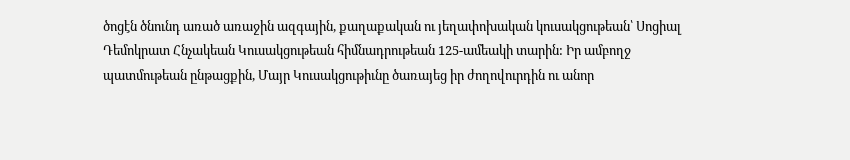ծոցէն ծնունդ առած առաջին ազգային, քաղաքական ու յեղափոխական կուսակցութեան՝ Սոցիալ Դեմոկրատ Հնչակեան Կուսակցութեան հիմնադրութեան 125-ամեակի տարին: Իր ամբողջ պատմութեան ընթացքին, Մայր Կուսակցութիւնը ծառայեց իր ժողովուրդին ու անոր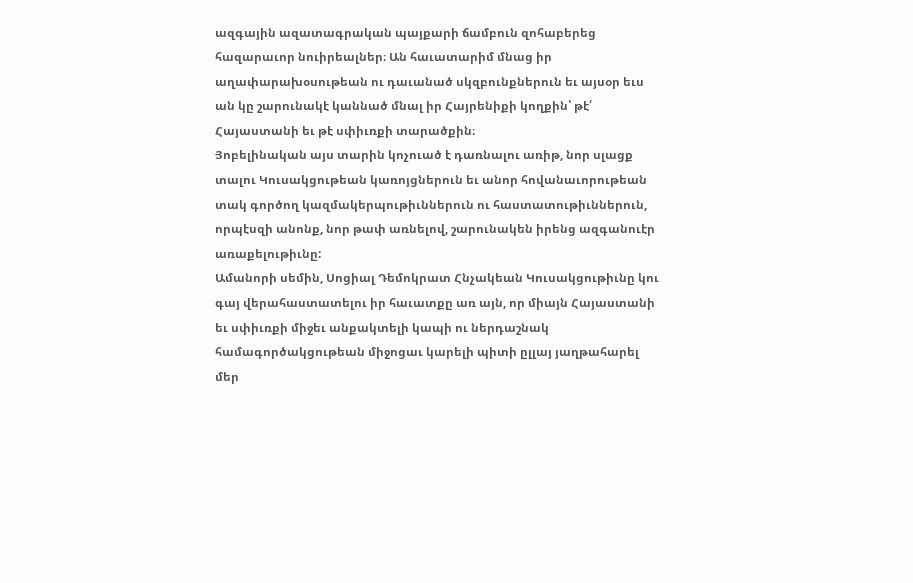ազգային ազատագրական պայքարի ճամբուն զոհաբերեց հազարաւոր նուիրեալներ։ Ան հաւատարիմ մնաց իր աղափարախօսութեան ու դաւանած սկզբունքներուն եւ այսօր եւս ան կը շարունակէ կաննած մնալ իր Հայրենիքի կողքին՝ թէ՛ Հայաստանի եւ թէ սփիւռքի տարածքին։
Յոբելինական այս տարին կոչուած է դառնալու առիթ, նոր սլացք տալու Կուսակցութեան կառոյցներուն եւ անոր հովանաւորութեան տակ գործող կազմակերպութիւններուն ու հաստատութիւններուն, որպէսզի անոնք, նոր թափ առնելով, շարունակեն իրենց ազգանուէր առաքելութիւնը:
Ամանորի սեմին, Սոցիալ Դեմոկրատ Հնչակեան Կուսակցութիւնը կու գայ վերահաստատելու իր հաւատքը առ այն, որ միայն Հայաստանի եւ սփիւռքի միջեւ անքակտելի կապի ու ներդաշնակ համագործակցութեան միջոցաւ կարելի պիտի ըլլայ յաղթահարել մեր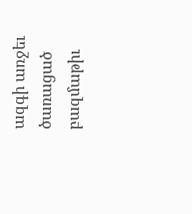ազգի առջեւ ծառացած բազմաթիւ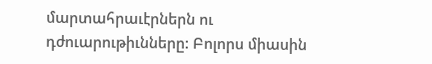մարտահրաւէրներն ու դժուարութիւնները: Բոլորս միասին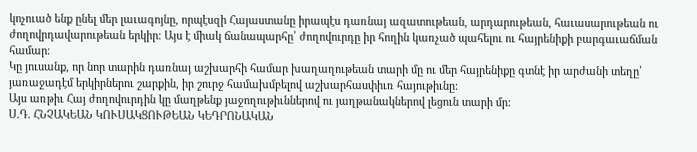կոչուած ենք ընել մեր լաւագոյնը, որպէսզի Հայաստանը իրապէս դառնայ ազատութեան, արդարութեան, հաւասարութեան ու ժողովրդավարութեան երկիր։ Այս է միակ ճանապարհը՝ ժողովուրդը իր հողին կառչած պահելու ու հայրենիքի բարգաւաճման համար։
Կը յուսանք, որ նոր տարին դառնայ աշխարհի համար խաղաղութեան տարի մը ու մեր հայրենիքը գտնէ իր արժանի տեղը՝ յառաջադէմ երկիրներու շարքին, իր շուրջ համախմբելով աշխարհասփիւռ հայութիւնը:
Այս առթիւ Հայ ժողովուրդին կը մաղթենք յաջողութիւններով ու յաղթանակներով լեցուն տարի մր:
Ս.Դ. ՀՆՉԱԿԵԱՆ ԿՈՒՍԱԿՑՈՒԹԵԱՆ ԿԵԴՐՈՆԱԿԱՆ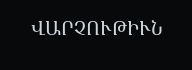ՎԱՐՉՈՒԹԻՒՆ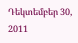Դեկտեմբեր 30, 2011